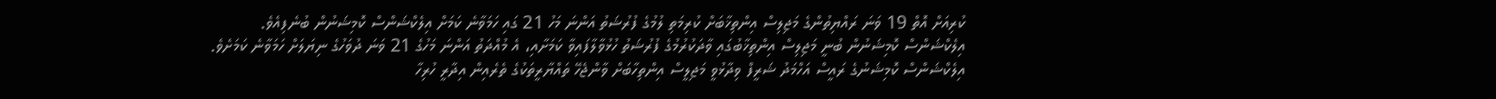ކުރިއަށް އޮތް 19 ވަނަ ރައްޔިތުންގެ މަޖިލިސް އިންތިޚާބަށް ކުރިމަތި ލުމުގެ ފުރުޝަތު އަންނަ މަހު 21 ގައި ހަމަވާނެ ކަމަށް އިލެކްޝަންސް ކޮމިޝަނުން ބުނެފިއެވެ.
އިލެކްޝަންސް ކޮމިޝަނުން ބުނީ މަޖިލިސް އިންތިޚާބުގައި ވާދަކުރުމުގެ ފުރުޝަތު ހުޅުވާލާފައިވާ ކަމަށާއި، އެ މުއްދަތު އަންނަ މަހުގެ 21 ވަނަ ދުވަހުގެ ނިޔަލަށް ހަމަވާނެ ކަމަށެވެ.
އިލެކްޝަންސް ކޮމިޝަނުގެ ރައީސް އަހްމަދު ޝަރީފް ވިދާޅުވީ މަޖިލީސް އިންތިހާބަށް ވާންޖެހޭ ތައްޔާރީތަކުގެ ތެރެއިން އިދާރީ ހުރިހާ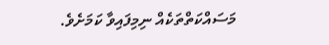މަސައްކަތްތަކެއް ނިމިފައިވާ ކަމަށެވެ.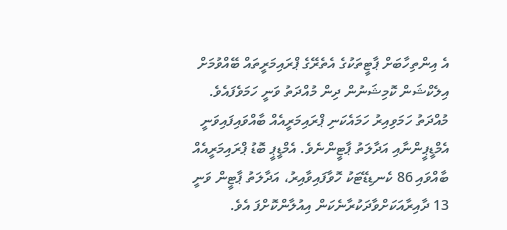އެ އިންތިހާބަށް ޕާޓީތަކުގެ އެތެރޭގެ ޕްރައިމަރީތައް ބޭއްވުމަށް އިލެކްޝަން ކޮމިޝަނުން ދިން މުއްދަތު ވަނީ ހަމަވެފައެވެ. މުއްދަތު ހަމަވިއިރު ހަމައެކަނި ޕްރައިމަރީއެއް ބާއްވައިފައިވަނީ އެމްޑީޕީންނާއި އަދާލަތު ޕާޓީންނެވެ. އެމްޑީޕީ ބޮޑު ޕްރައިމަރީއެއް ބާއްވައި 86 ކެނޑިޑޭޓަކު ހޮވާފައިވާއިރު، އަދާލަތު ޕާޓީން ވަނީ 13 ދާއިރާއަކަށްވާދަކުރާނެކަން އިއުލާންކޮށްފަ އެވެ.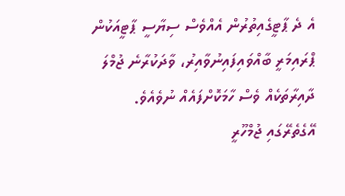އެ ދެ ޕާޓީގެއިތުރުން އެއްވެސް ސިޔާސީ ޕާޓީއަކުން ޕްރައިމަރީ ބާއްވައިފައިނުވާއިރު، ވާދަކުރާނެ ޖުމްލަ ދާއިރާތަކެއް ވެސް ހާމަކޮށްފައެއް ނުވެއެވެ. އޭގެތެރޭގައި ޖުމްހޫރީ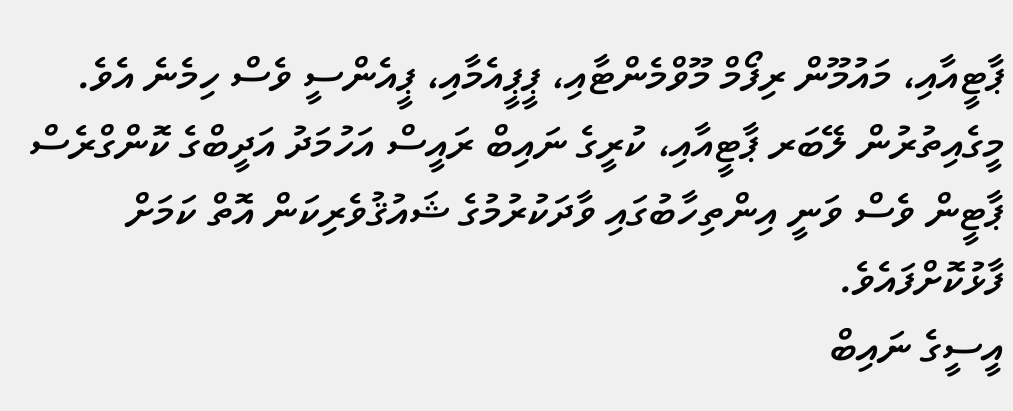ޕާޓީއާއި، މައުމޫން ރިފޯމް މޫވްމެންޓާއި، ޕީޕީއެމާއި، ޕީއެންސީ ވެސް ހިމެނެ އެވެ. މީގެއިތުރުން ލޭބަރ ޕާޓީއާއި، ކުރީގެ ނައިބް ރައީސް އަހުމަދު އަދީބްގެ ކޮންގްރެސް ޕާޓީން ވެސް ވަނީ އިންތިހާބުގައި ވާދަކުރުމުގެ ޝައުޤުވެރިކަން އޮތް ކަމަށް ފާޅުކޮށްފައެވެ.
އީސީގެ ނައިބް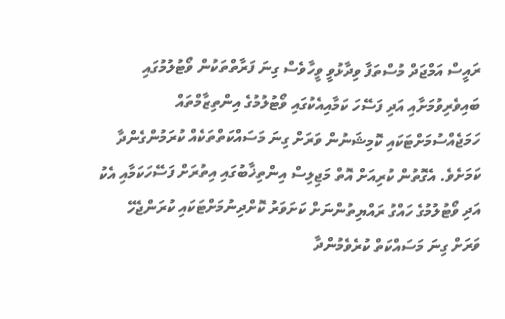ރައީސް އަމްޖަދް މުސްތަފާ ވިދާޅުވީ ވީހާވެސް ގިނަ ފަރާތްތަކުން ވޯޓުލުމުގައި ބައިވެރިވުމަށާއި އަދި ފަސޭހަ ކަމާއިއެކުގައި ވޯޓުލުމުގެ އިންތިޒާމްތައް ހަމަޖެއްސުމަށްޓަކައި ކޮމިޝަނުން ވަރަށް ގިނަ މަސައްކަތްތަކެއް ކުރަމުންގެންދާ ކަމަށެވެ. އެގޮތުން ކުރިއަށް އޮތް މަޖިލިސް އިންތިޚާބުގައި އިތުރަށް ފަސޭހަކަމާއި އެކު އަދި ވޯޓުލުމުގެ ހައްގު ރައްޔިތުންނަށް ކަށަވަރު ކޮށްދިނުމަށްޓަކައި ކުރަންޖެހޭ ވަރަށް ގިނަ މަސައްކަތް ކުރެވެމުންދާ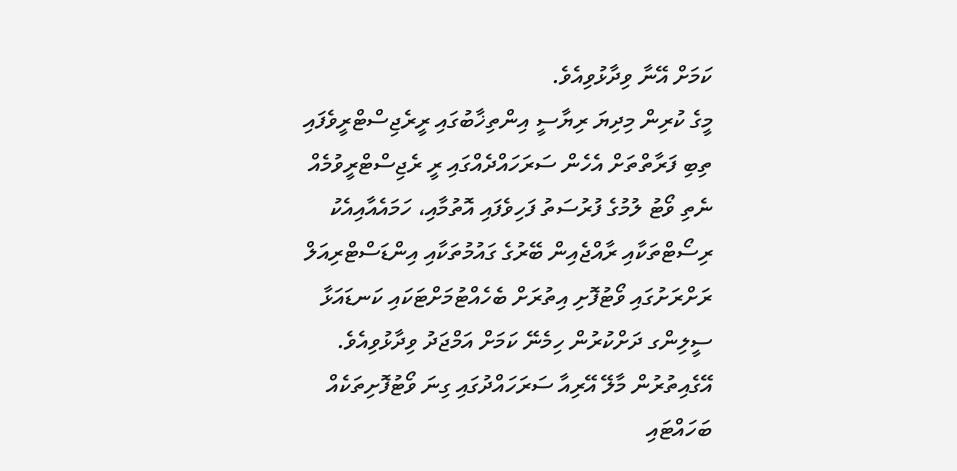ކަމަށް އޭނާ ވިދާޅުވިއެވެ.
މީގެ ކުރިން މިދިޔަ ރިޔާސީ އިންތިޚާބުގައި ރީރެޖިސްޓްރީވެފައި ތިބި ފަރާތްތަށް އެހެން ސަރަހައްދެއްގައި ރީ ރެޖިސްޓްރީވުމެއް ނެތި ވޯޓު ލުމުގެ ފުރުސަތު ފަހިވެފައި އޮތުމާއި، ހަމައެއާއިއެކު ރިސޯޓްތަކާއި ރާއްޖެއިން ބޭރުގެ ގައުމުތަކާއި އިންޑަސްޓްރިއަލް ރަށްރަށުގައި ވޯޓުފޮށި އިތުރަށް ބެހެއްޓުމަށްޓަކައި ކަނޑައަޅާ ސީލިންގ ދަށްކުރުން ހިމެނޭ ކަމަށް އަމްޖަދު ވިދާޅުވިއެވެ. އޭގެއިތުރުން މާލޭ އޭރިއާ ސަރަހައްދުގައި ގިނަ ވޯޓުފޮށިތަކެއް ބަހައްޓައި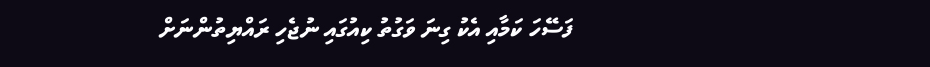ފަސޭހަ ކަމާއި އެކު ގިނަ ވަގުތު ކިއުގައި ނުޖެހި ރައްޔިތުންނަށް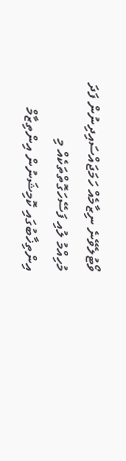ވޯޓުލެވޭނެ ނިޒާމެއް ހަމަޖައްސައިދިނުން ފަދަ މުހިއްމު ލުއި ފަސޭހަގޮތްތަކެއް މި އިންތިޚާބުގައި ކޮމިޝަނުން އިންތިޒާމް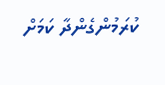ކުރަމުންގެންދާ ކަމަށް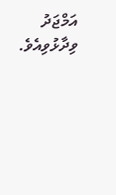އަމްޖަދު ވިދާޅުވިއެވެ.